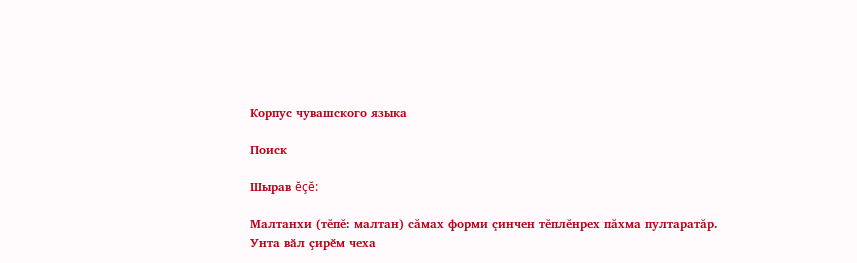Корпус чувашского языка

Поиск

Шырав ĕçĕ:

Малтанхи (тĕпĕ: малтан) сăмах форми çинчен тĕплĕнрех пăхма пултаратăр.
Унта вӑл ҫирӗм чеха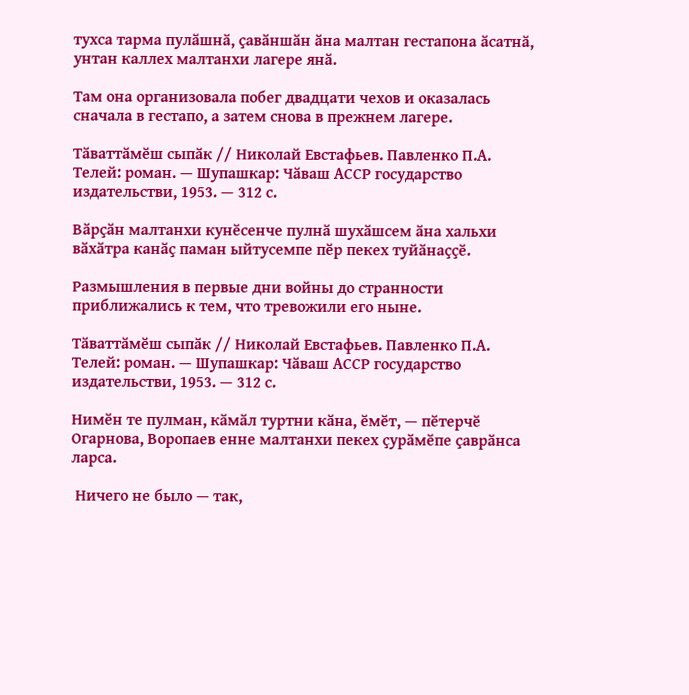тухса тарма пулӑшнӑ, ҫавӑншӑн ӑна малтан гестапона ӑсатнӑ, унтан каллех малтанхи лагере янӑ.

Там она организовала побег двадцати чехов и оказалась сначала в гестапо, а затем снова в прежнем лагере.

Тӑваттӑмӗш сыпӑк // Николай Евстафьев. Павленко П.А. Телей: роман. — Шупашкар: Чӑваш АССР государство издательстви, 1953. — 312 с.

Вӑрҫӑн малтанхи кунӗсенче пулнӑ шухӑшсем ӑна хальхи вӑхӑтра канӑҫ паман ыйтусемпе пӗр пекех туйӑнаҫҫӗ.

Размышления в первые дни войны до странности приближались к тем, что тревожили его ныне.

Тӑваттӑмӗш сыпӑк // Николай Евстафьев. Павленко П.А. Телей: роман. — Шупашкар: Чӑваш АССР государство издательстви, 1953. — 312 с.

Нимӗн те пулман, кӑмӑл туртни кӑна, ӗмӗт, — пӗтерчӗ Огарнова, Воропаев енне малтанхи пекех ҫурӑмӗпе ҫаврӑнса ларса.

 Ничего не было — так,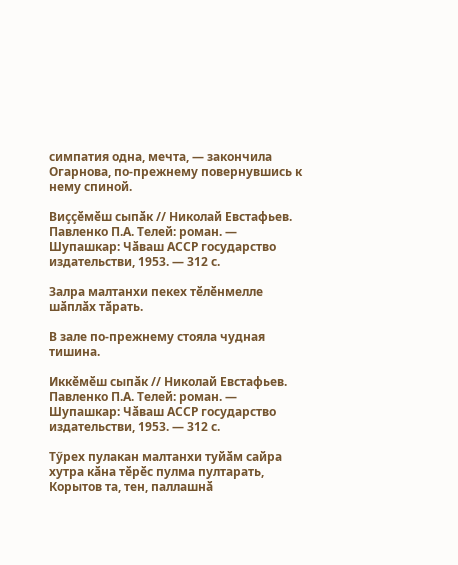симпатия одна, мечта, — закончила Огарнова, по-прежнему повернувшись к нему спиной.

Виҫҫӗмӗш сыпӑк // Николай Евстафьев. Павленко П.А. Телей: роман. — Шупашкар: Чӑваш АССР государство издательстви, 1953. — 312 с.

Залра малтанхи пекех тӗлӗнмелле шӑплӑх тӑрать.

В зале по-прежнему стояла чудная тишина.

Иккӗмӗш сыпӑк // Николай Евстафьев. Павленко П.А. Телей: роман. — Шупашкар: Чӑваш АССР государство издательстви, 1953. — 312 с.

Тӳрех пулакан малтанхи туйӑм сайра хутра кӑна тӗрӗс пулма пултарать, Корытов та, тен, паллашнӑ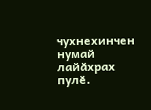чухнехинчен нумай лайӑхрах пулӗ.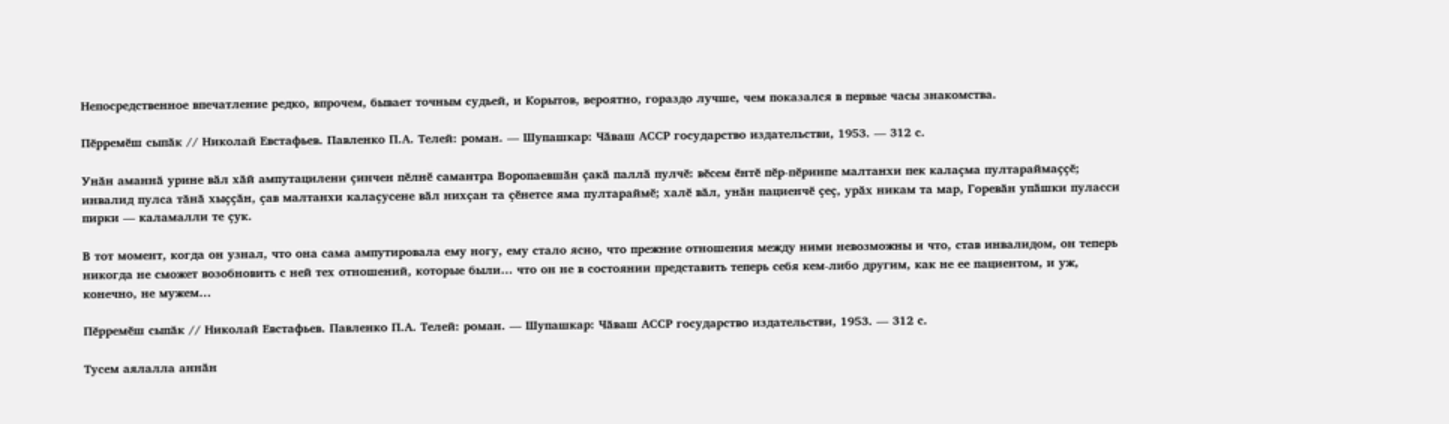Непосредственное впечатление редко, впрочем, бывает точным судьей, и Корытов, вероятно, гораздо лучше, чем показался в первые часы знакомства.

Пӗрремӗш сыпӑк // Николай Евстафьев. Павленко П.А. Телей: роман. — Шупашкар: Чӑваш АССР государство издательстви, 1953. — 312 с.

Унӑн аманнӑ урине вӑл хӑй ампутацилени ҫинчен пӗлнӗ самантра Воропаевшӑн ҫакӑ паллӑ пулчӗ: вӗсем ӗнтӗ пӗр-пӗринпе малтанхи пек калаҫма пултараймаҫҫӗ; инвалид пулса тӑнӑ хыҫҫӑн, ҫав малтанхи калаҫусене вӑл нихҫан та ҫӗнетсе яма пултараймӗ; халӗ вӑл, унӑн пациенчӗ ҫеҫ, урӑх никам та мар, Горевӑн упӑшки пуласси пирки — каламалли те ҫук.

В тот момент, когда он узнал, что она сама ампутировала ему ногу, ему стало ясно, что прежние отношения между ними невозможны и что, став инвалидом, он теперь никогда не сможет возобновить с ней тех отношений, которые были… что он не в состоянии представить теперь себя кем-либо другим, как не ее пациентом, и уж, конечно, не мужем…

Пӗрремӗш сыпӑк // Николай Евстафьев. Павленко П.А. Телей: роман. — Шупашкар: Чӑваш АССР государство издательстви, 1953. — 312 с.

Тусем аялалла аннӑн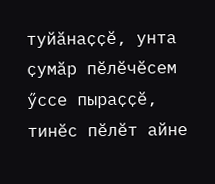туйӑнаҫҫӗ, унта ҫумӑр пӗлӗчӗсем ӳссе пыраҫҫӗ, тинӗс пӗлӗт айне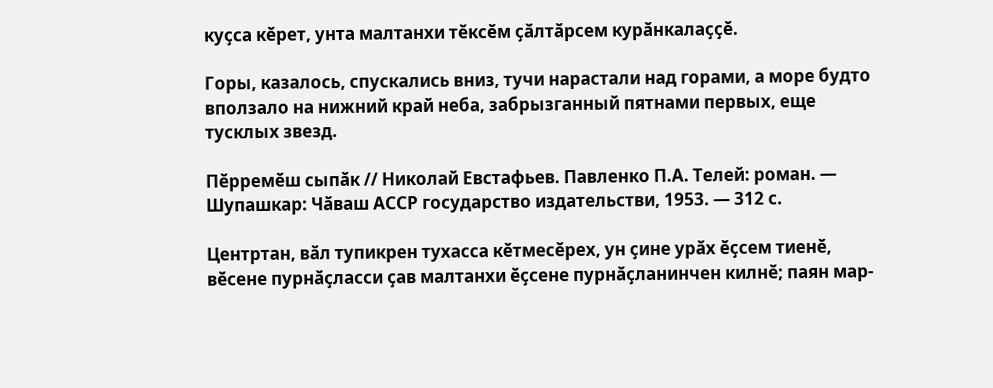куҫса кӗрет, унта малтанхи тӗксӗм ҫӑлтӑрсем курӑнкалаҫҫӗ.

Горы, казалось, спускались вниз, тучи нарастали над горами, а море будто вползало на нижний край неба, забрызганный пятнами первых, еще тусклых звезд.

Пӗрремӗш сыпӑк // Николай Евстафьев. Павленко П.А. Телей: роман. — Шупашкар: Чӑваш АССР государство издательстви, 1953. — 312 с.

Центртан, вӑл тупикрен тухасса кӗтмесӗрех, ун ҫине урӑх ӗҫсем тиенӗ, вӗсене пурнӑҫласси ҫав малтанхи ӗҫсене пурнӑҫланинчен килнӗ; паян мар-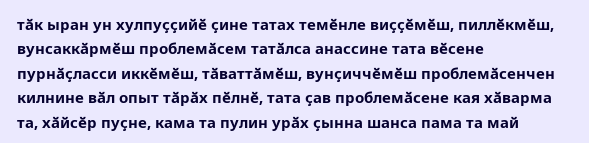тӑк ыран ун хулпуҫҫийӗ ҫине татах темӗнле виҫҫӗмӗш, пиллӗкмӗш, вунсаккӑрмӗш проблемӑсем татӑлса анассине тата вӗсене пурнӑҫласси иккӗмӗш, тӑваттӑмӗш, вунҫиччӗмӗш проблемӑсенчен килнине вӑл опыт тӑрӑх пӗлнӗ, тата ҫав проблемӑсене кая хӑварма та, хӑйсӗр пуҫне, кама та пулин урӑх ҫынна шанса пама та май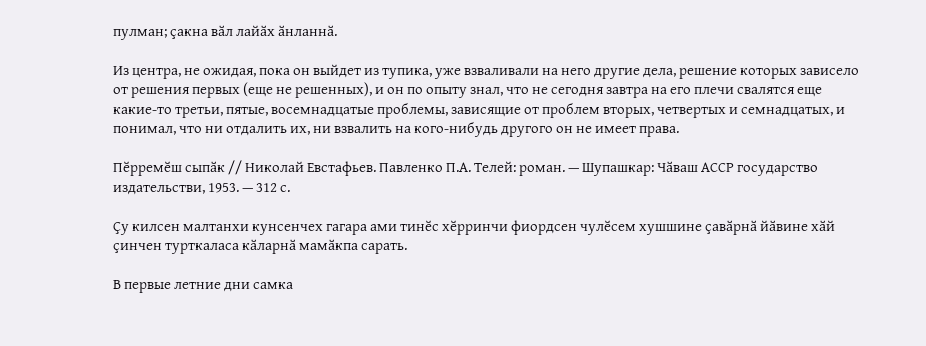пулман; ҫакна вӑл лайӑх ӑнланнӑ.

Из центра, не ожидая, пока он выйдет из тупика, уже взваливали на него другие дела, решение которых зависело от решения первых (еще не решенных), и он по опыту знал, что не сегодня завтра на его плечи свалятся еще какие-то третьи, пятые, восемнадцатые проблемы, зависящие от проблем вторых, четвертых и семнадцатых, и понимал, что ни отдалить их, ни взвалить на кого-нибудь другого он не имеет права.

Пӗрремӗш сыпӑк // Николай Евстафьев. Павленко П.А. Телей: роман. — Шупашкар: Чӑваш АССР государство издательстви, 1953. — 312 с.

Ҫу килсен малтанхи кунсенчех гагара ами тинӗс хӗрринчи фиордсен чулӗсем хушшине ҫавӑрнӑ йӑвине хӑй ҫинчен турткаласа кӑларнӑ мамӑкпа сарать.

В первые летние дни самка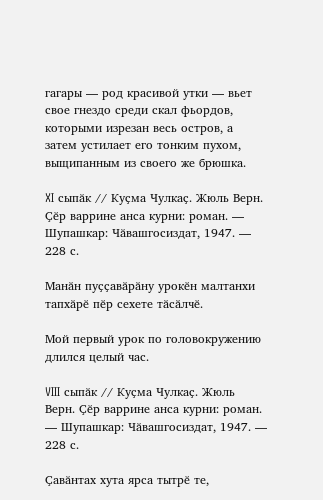гагары — род красивой утки — вьет свое гнездо среди скал фьордов, которыми изрезан весь остров, а затем устилает его тонким пухом, выщипанным из своего же брюшка.

XI сыпӑк // Куҫма Чулкаҫ. Жюль Верн. Ҫӗр варрине анса курни: роман. — Шупашкар: Чӑвашгосиздат, 1947. — 228 с.

Манӑн пуҫҫавӑрӑну урокӗн малтанхи тапхӑрӗ пӗр сехете тӑсӑлчӗ.

Мой первый урок по головокружению длился целый час.

VIII сыпӑк // Куҫма Чулкаҫ. Жюль Верн. Ҫӗр варрине анса курни: роман. — Шупашкар: Чӑвашгосиздат, 1947. — 228 с.

Ҫавӑнтах хута ярса тытрӗ те,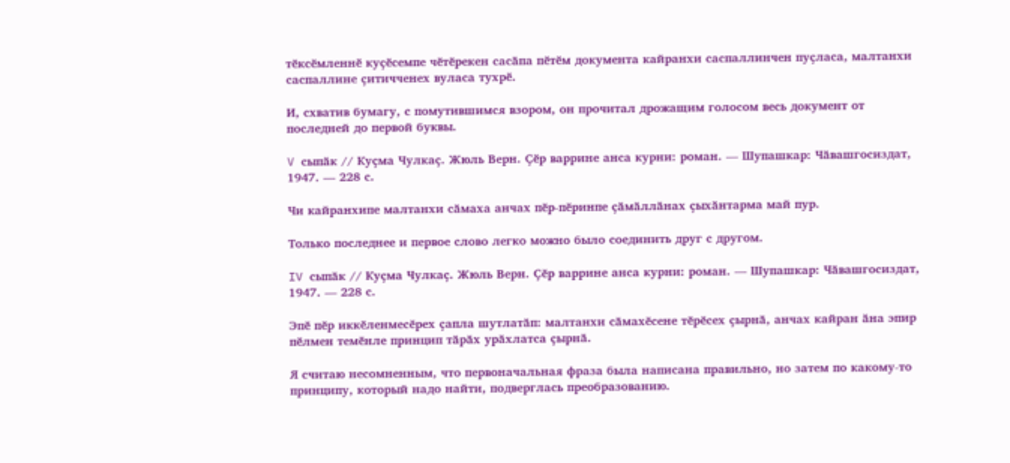тӗксӗмленнӗ куҫӗсемпе чӗтӗрекен сасӑпа пӗтӗм документа кайранхи саспаллинчен пуҫласа, малтанхи саспаллине ҫитичченех вуласа тухрӗ.

И, схватив бумагу, с помутившимся взором, он прочитал дрожащим голосом весь документ от последней до первой буквы.

V сыпӑк // Куҫма Чулкаҫ. Жюль Верн. Ҫӗр варрине анса курни: роман. — Шупашкар: Чӑвашгосиздат, 1947. — 228 с.

Чи кайранхипе малтанхи сӑмаха анчах пӗр-пӗринпе ҫӑмӑллӑнах ҫыхӑнтарма май пур.

Только последнее и первое слово легко можно было соединить друг с другом.

IV сыпӑк // Куҫма Чулкаҫ. Жюль Верн. Ҫӗр варрине анса курни: роман. — Шупашкар: Чӑвашгосиздат, 1947. — 228 с.

Эпӗ пӗр иккӗленмесӗрех ҫапла шутлатӑп: малтанхи сӑмахӗсене тӗрӗсех ҫырнӑ, анчах кайран ӑна эпир пӗлмен темӗнле принцип тӑрӑх урӑхлатса ҫырнӑ.

Я считаю несомненным, что первоначальная фраза была написана правильно, но затем по какому-то принципу, который надо найти, подверглась преобразованию.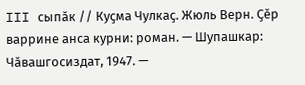III сыпӑк // Куҫма Чулкаҫ. Жюль Верн. Ҫӗр варрине анса курни: роман. — Шупашкар: Чӑвашгосиздат, 1947. —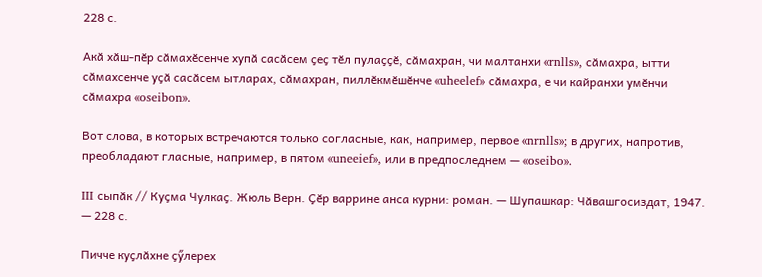228 с.

Акӑ хӑш-пӗр сӑмахӗсенче хупӑ сасӑсем ҫеҫ тӗл пулаҫҫӗ, сӑмахран, чи малтанхи «rnlls», сӑмахра, ытти сӑмахсенче уҫӑ сасӑсем ытларах, сӑмахран, пиллӗкмӗшӗнче «uheelef» сӑмахра, е чи кайранхи умӗнчи сӑмахра «oseibon».

Вот слова, в которых встречаются только согласные, как, например, первое «nrnlls»; в других, напротив, преобладают гласные, например, в пятом «uneeief», или в предпоследнем — «oseibo».

III сыпӑк // Куҫма Чулкаҫ. Жюль Верн. Ҫӗр варрине анса курни: роман. — Шупашкар: Чӑвашгосиздат, 1947. — 228 с.

Пичче куҫлӑхне ҫӳлерех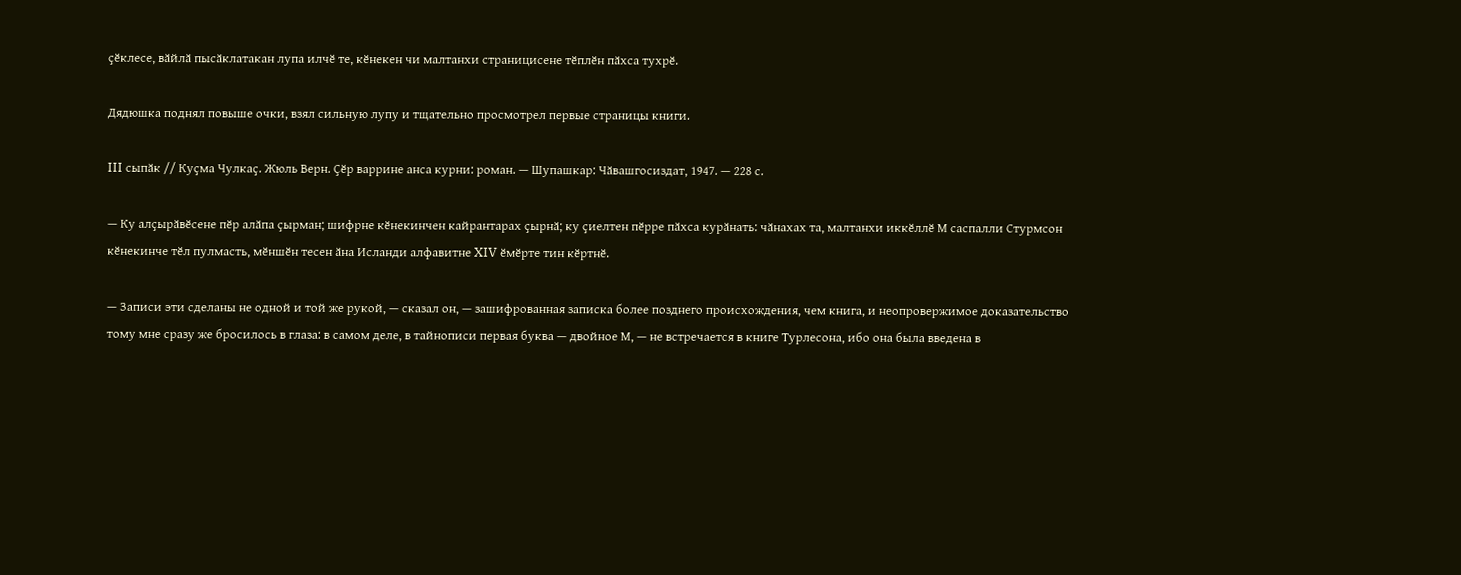ҫӗклесе, вӑйлӑ пысӑклатакан лупа илчӗ те, кӗнекен чи малтанхи страницисене тӗплӗн пӑхса тухрӗ.

Дядюшка поднял повыше очки, взял сильную лупу и тщательно просмотрел первые страницы книги.

III сыпӑк // Куҫма Чулкаҫ. Жюль Верн. Ҫӗр варрине анса курни: роман. — Шупашкар: Чӑвашгосиздат, 1947. — 228 с.

— Ку алҫырӑвӗсене пӗр алӑпа ҫырман; шифрне кӗнекинчен кайрантарах ҫырнӑ; ку ҫиелтен пӗрре пӑхса курӑнать: чӑнахах та, малтанхи иккӗллӗ М саспалли Стурмсон кӗнекинче тӗл пулмасть, мӗншӗн тесен ӑна Исланди алфавитне XIV ӗмӗрте тин кӗртнӗ.

— Записи эти сделаны не одной и той же рукой, — сказал он, — зашифрованная записка более позднего происхождения, чем книга, и неопровержимое доказательство тому мне сразу же бросилось в глаза: в самом деле, в тайнописи первая буква — двойное М, — не встречается в книге Турлесона, ибо она была введена в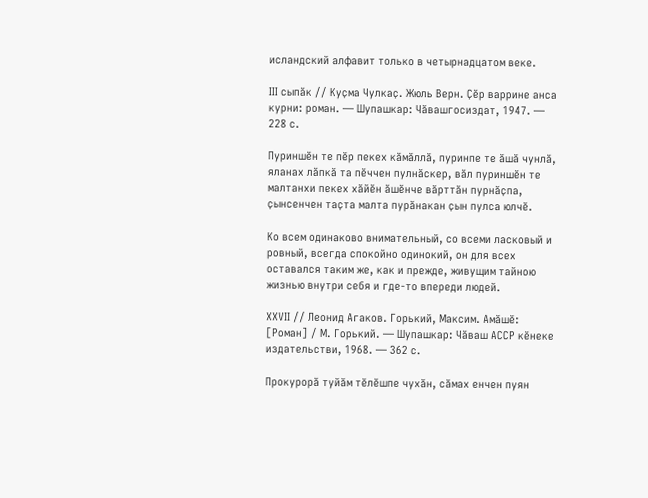исландский алфавит только в четырнадцатом веке.

III сыпӑк // Куҫма Чулкаҫ. Жюль Верн. Ҫӗр варрине анса курни: роман. — Шупашкар: Чӑвашгосиздат, 1947. — 228 с.

Пуриншӗн те пӗр пекех кӑмӑллӑ, пуринпе те ӑшӑ чунлӑ, яланах лӑпкӑ та пӗччен пулнӑскер, вӑл пуриншӗн те малтанхи пекех хӑйӗн ӑшӗнче вӑрттӑн пурнӑҫпа, ҫынсенчен таҫта малта пурӑнакан ҫын пулса юлчӗ.

Ко всем одинаково внимательный, со всеми ласковый и ровный, всегда спокойно одинокий, он для всех оставался таким же, как и прежде, живущим тайною жизнью внутри себя и где-то впереди людей.

XXVII // Леонид Агаков. Горький, Максим. Амӑшӗ: [Роман] / М. Горький. — Шупашкар: Чӑваш АССР кӗнеке издательстви, 1968. — 362 с.

Прокурорӑ туйӑм тӗлӗшпе чухӑн, сӑмах енчен пуян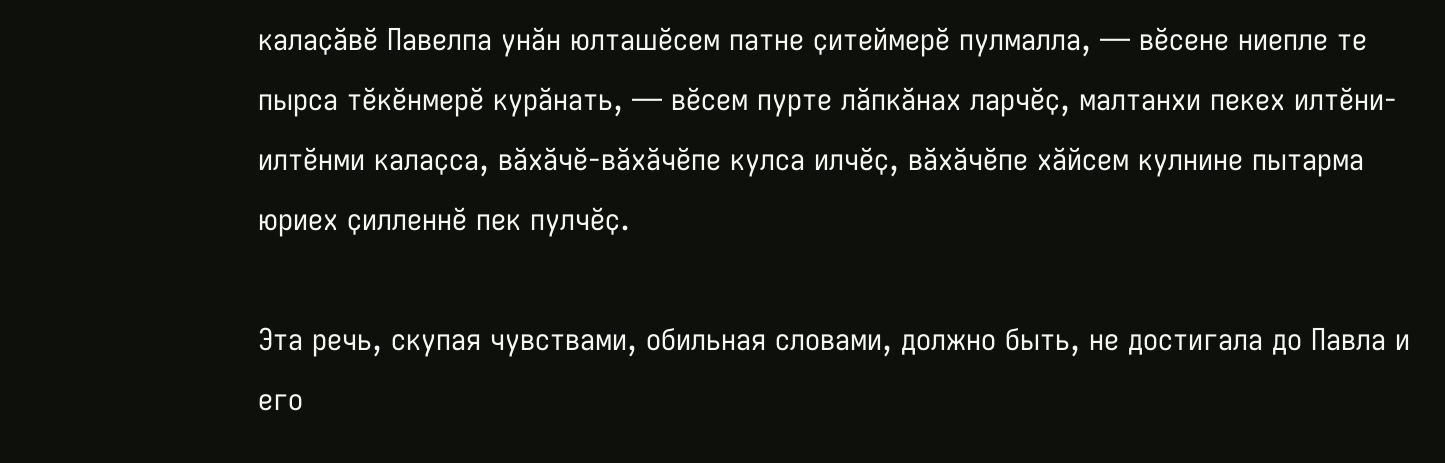калаҫӑвӗ Павелпа унӑн юлташӗсем патне ҫитеймерӗ пулмалла, — вӗсене ниепле те пырса тӗкӗнмерӗ курӑнать, — вӗсем пурте лӑпкӑнах ларчӗҫ, малтанхи пекех илтӗни-илтӗнми калаҫса, вӑхӑчӗ-вӑхӑчӗпе кулса илчӗҫ, вӑхӑчӗпе хӑйсем кулнине пытарма юриех ҫилленнӗ пек пулчӗҫ.

Эта речь, скупая чувствами, обильная словами, должно быть, не достигала до Павла и его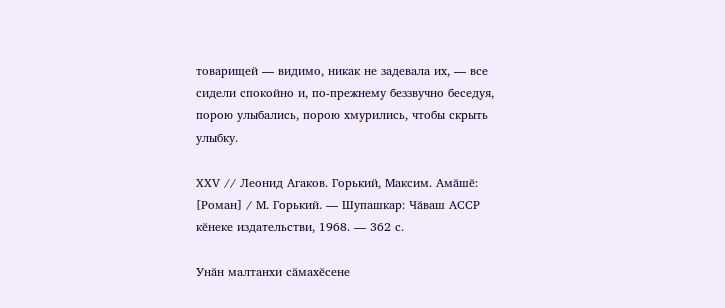товарищей — видимо, никак не задевала их, — все сидели спокойно и, по-прежнему беззвучно беседуя, порою улыбались, порою хмурились, чтобы скрыть улыбку.

XXV // Леонид Агаков. Горький, Максим. Амӑшӗ: [Роман] / М. Горький. — Шупашкар: Чӑваш АССР кӗнеке издательстви, 1968. — 362 с.

Унӑн малтанхи сӑмахӗсене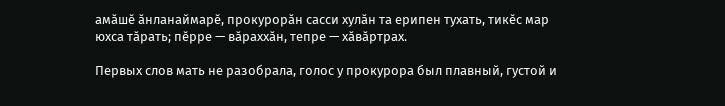амӑшӗ ӑнланаймарӗ, прокурорӑн сасси хулӑн та ерипен тухать, тикӗс мар юхса тӑрать; пӗрре — вӑраххӑн, тепре — хӑвӑртрах.

Первых слов мать не разобрала, голос у прокурора был плавный, густой и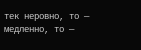тек неровно, то — медленно, то —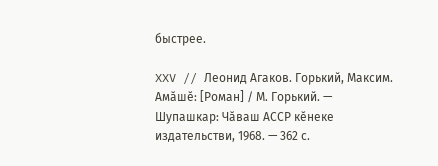быстрее.

XXV // Леонид Агаков. Горький, Максим. Амӑшӗ: [Роман] / М. Горький. — Шупашкар: Чӑваш АССР кӗнеке издательстви, 1968. — 362 с.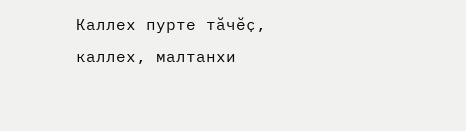Каллех пурте тӑчӗҫ, каллех, малтанхи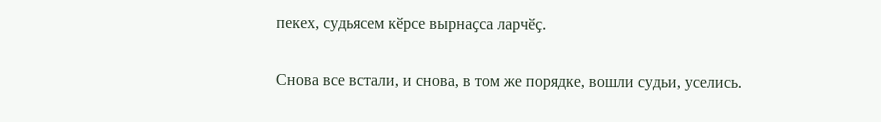пекех, судьясем кӗрсе вырнаҫса ларчӗҫ.

Снова все встали, и снова, в том же порядке, вошли судьи, уселись.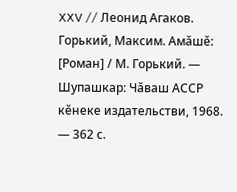XXV // Леонид Агаков. Горький, Максим. Амӑшӗ: [Роман] / М. Горький. — Шупашкар: Чӑваш АССР кӗнеке издательстви, 1968. — 362 с.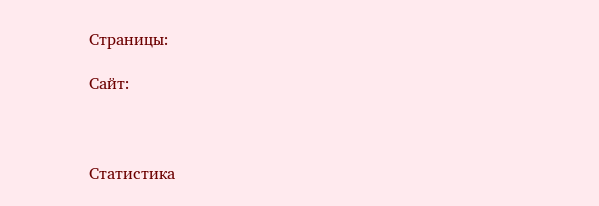Страницы:

Сайт:



Статистика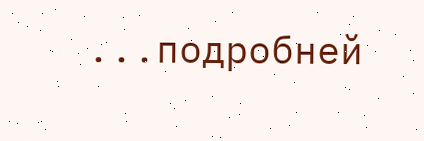...подробней